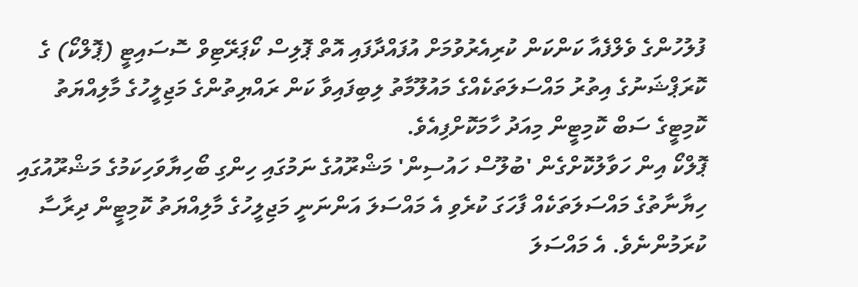ފުލުހުންގެ ވެލްފެއާ ކަންކަން ކުރިއެރުވުމަށް އުފައްދާފައި އޮތް ޕޮލިސް ކޯޕަރޭޓިވް ސޮސައިޓީ (ޕޮލްކޯ) ގެ ކޮރަޕްޝަނުގެ އިތުރު މައްސަލަތަކެއްގެ މައުލޫމާތު ލިބިފައިވާ ކަން ރައްޔިތުންގެ މަޖިލީހުގެ މާލިއްޔަތު ކޮމިޓީގެ ސަބް ކޮމިޓީން މިއަދު ހާމަކޮށްފިއެވެ.
ޕޮލްކޯ އިން ހަވާލުކޮށްގެން 'ބުލޫސް ހައުސިން' މަޝްރޫއުގެ ނަމުގައި ހިންގި ބޯހިޔާވަހިކަމުގެ މަޝްރޫއުގައި ހިޔާނާތުގެ މައްސަލަތަކެއް ފާހަގަ ކުރެވި އެ މައްސަލަ އަންނަނީ މަޖިލީހުގެ މާލިއްޔަތު ކޮމިޓީން ދިރާސާ ކުރަމުންނެވެ. އެ މައްސަލަ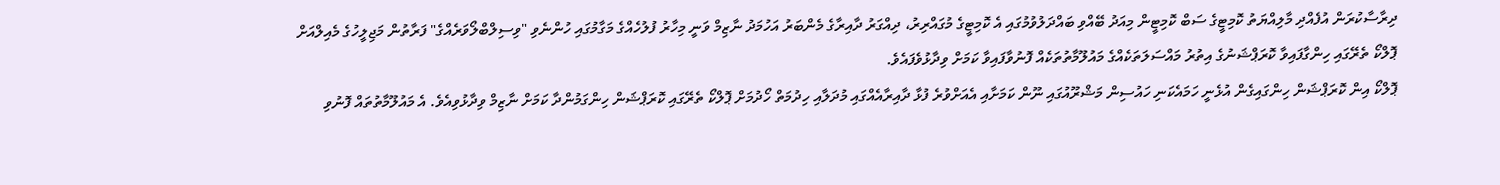ދިރާސާކުރަން އުފެއްދި މާލިއްޔަތު ކޮމިޓީގެ ސަބް ކޮމިޓީން މިއަދު ބޭއްވި ބައްދަލުވުމުގައި އެ ކޮމިޓީގެ މުގައްރިރު، ދިއްގަރު ދާއިރާގެ މެންބަރު އަހުމަދު ނާޒިމް ވަނީ މިހާރު ފުލުހެއްގެ މަގާމުގައި ހުންނެވި "ވިސިލްބްލޯވަރެއްގެ" ފަރާތުން މަޖިލީހުގެ މެއިލްއަށް ޕޮލްކޯ ތެރޭގައި ހިންގާފައިވާ ކޮރަޕްޝަނުގެ އިތުރު މައްސަލަތަކެއްގެ މައުލޫމާތުތަކެއް ފޮނުވާފައިވާ ކަމަށް ވިދާޅުވެފައެވެ.
ޕޮލްކޯ އިން ކޮރަޕްޝަން ހިންގައިގެން އުޅެނީ ހަމައެކަނި ހައުސިން މަޝްރޫއުގައި ނޫން ކަމަށާއި އެއަށްވުރެ ފުޅާ ދާއިރާއެއްގައި މުދަލާއި ހިދުމަތް ހޯދުމަށް ޕޮލްކޯ ތެރޭގައި ކޮރަޕްޝަން ހިންގަމުންދާ ކަމަށް ނާޒިމް ވިދާޅުވިއެވެ. އެ މައުލޫމާތުތައް ފޮނުވި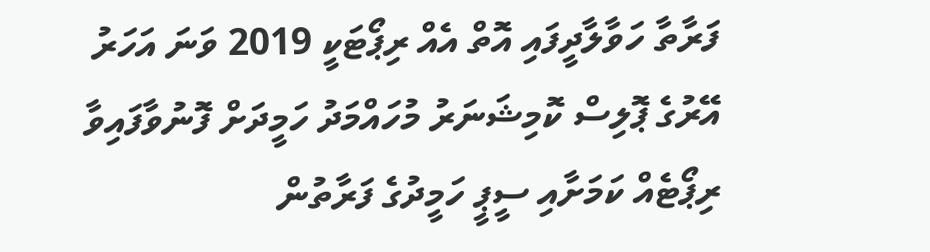ފަރާތާ ހަވާލާދީފައި އޮތް އެއް ރިޕޯޓަކީ 2019 ވަނަ އަހަރު އޭރުގެ ޕޮލިސް ކޮމިޝަނަރު މުހައްމަދު ހަމީދަށް ފޮނުވާފައިވާ ރިޕޯޓެއް ކަމަށާއި ސީޕީ ހަމީދުގެ ފަރާތުން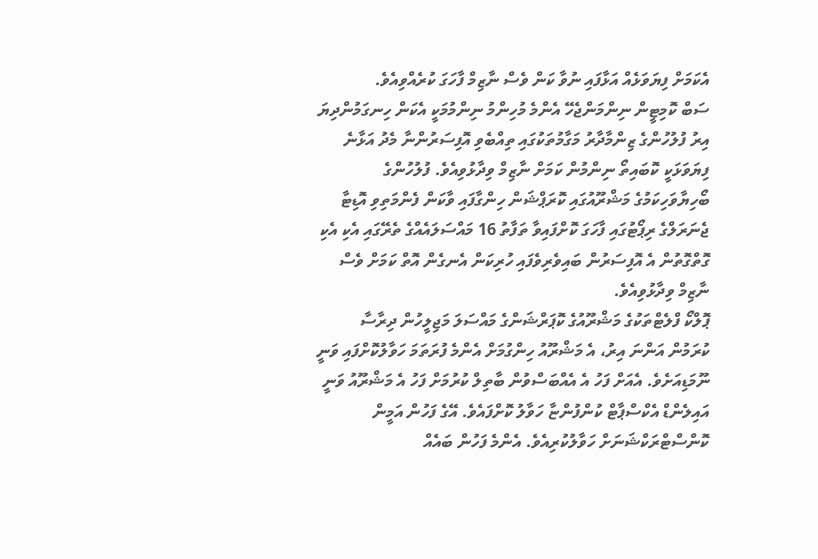އެކަމަށް ފިޔަވަޅެއް އަޅާފައި ނުވާ ކަން ވެސް ނާޒިމް ފާހަގަ ކުރެއްވިއެވެ.
ސަބް ކޮމިޓީން ނިންމަންޖެހޭ އެންމެ މުހިންމު ނިންމުމަކީ އެކަން ހިނގަމުންދިޔަ އިރު ފުލުހުންގެ ޒިންމާދާރު މަގާމުތަކުގައި ތިއްބެވި އޮފިސަރުންނާ މެދު އަޅާނެ ފިޔަވަޅަކީ ކޮބައިތޯ ނިންމުން ކަމަށް ނާޒިމް ވިދާޅުވިއެވެ. ފުލުހުންގެ ބޯހިޔާވަހިކަމުގެ މަޝްރޫއުގައި ކޮރަޕްޝަން ހިންގާފައި ވާކަން ފެންމަތިވި އޮޑިޓާ ޖެނަރަލްގެ ރިޕޯޓުގައި ފާހަގަ ކޮށްފައިވާ ތަފާތު 16 މައްސަލައެއްގެ ތެރޭގައި އެކި އެކި ގޮތްގޮތުން އެ އޮފިސަރުން ބައިވެރިވެފައި ހުރިކަން އެނގެން އޮތް ކަމަށް ވެސް ނާޒިމް ވިދާޅުވިއެވެ.
ޕޮލްކޯ ފްލެޓްތަކުގެ މަޝްރޫއުގެ ކޮޕަރްޝަންގެ މައްސަލަ މަޖިލީހުން ދިރާސާ ކުރަމުން އަންނަ އިރު، އެ މަޝްރޫއު ހިންގުމަށް އެންމެ ފުރަތަމަ ހަވާލުކޮށްފައި ވަނީ ނޫމަޑިއަށެވެ. އެއަށް ފަހު އެ އެއްބަސްވުން ބާތިލް ކުރުމަށް ފަހު އެ މަޝްރޫއު ވަނީ އައިލެންޑް އެކްސްޕާޓް ކުންފުންޏާ ހަވާލު ކޮށްފައެވެ. އޭގެ ފަހުން އަމީން ކޮންސްޓްރަކްޝަނަށް ހަވާލުކުރިއެވެ. އެންމެ ފަހުން ބައެއް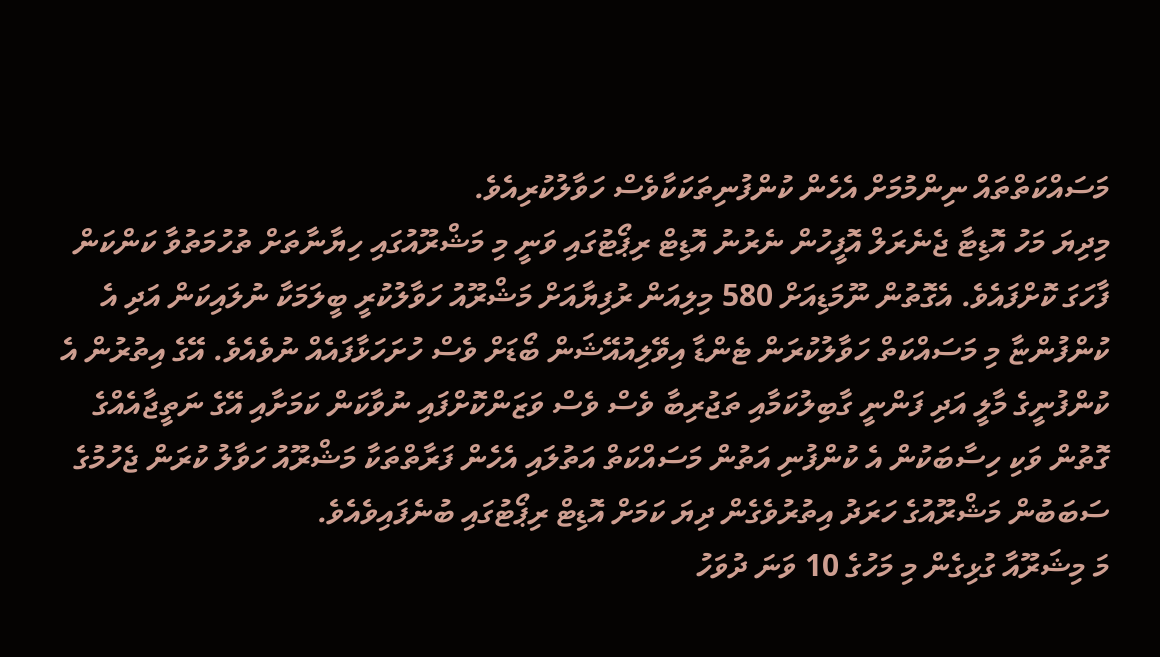މަސައްކަތްތައް ނިންމުމަށް އެހެން ކުންފުނިތަކަކާވެސް ހަވާލުކުރިއެވެ.
މިދިޔަ މަހު އޮޑިޓާ ޖެނެރަލް އޮފީހުން ނެރުނު އޮޑިޓް ރިޕޯޓުގައި ވަނީ މި މަޝްރޫއުގައި ހިޔާނާތަށް ތުހުމަތުވާ ކަންކަން ފާހަގަ ކޮށްފައެވެ. އެގޮތުން ނޫމަޑިއަށް 580 މިލިއަން ރުފިޔާއަށް މަޝްރޫއު ހަވާލުކުރީ ބީލަމަކާ ނުލައިކަން އަދި އެ ކުންފުންޏާ މި މަސައްކަތް ހަވާލުކުރަން ޓެންޑާ އިވޭލިއުއޭޝަން ބޯޑަށް ވެސް ހުށަހަޅާފައެއް ނުވެއެވެ. އޭގެ އިތުރުން އެ ކުންފުނީގެ މާލީ އަދި ފަންނީ ގާބިލުކަމާއި ތަޖުރިބާ ވެސް ވެސް ވަޒަންކޮށްފައި ނުވާކަން ކަމަށާއި އޭގެ ނަތީޖާއެއްގެ ގޮތުން ވަކި ހިސާބަކުން އެ ކުންފުނި އަތުން މަސައްކަތް އަތުލައި އެހެން ފަރާތްތަކާ މަޝްރޫއު ހަވާލު ކުރަން ޖެހުމުގެ ސަބަބުން މަޝްރޫއުގެ ހަރަދު އިތުރުވެގެން ދިޔަ ކަމަށް އޮޑިޓް ރިޕޯޓުގައި ބުނެފައިވެއެވެ.
މަ މިޝަރޫއާ ގުޅިގެން މި މަހުގެ 10 ވަނަ ދުވަހު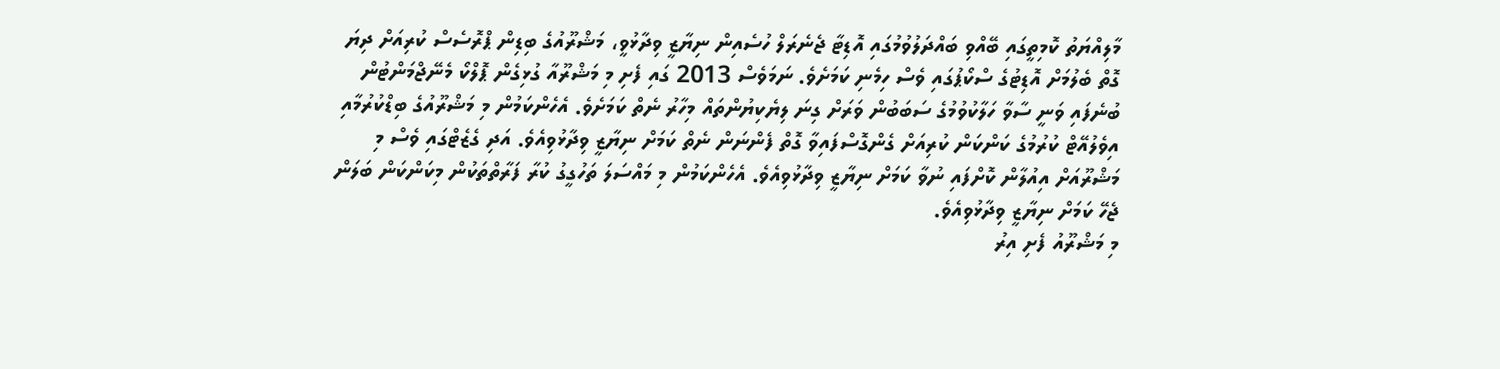މާލިއްޔަތު ކޮމިތީގައި ބޭއްވި ބައްދަލުވުމުގައި އޮޑިޓާ ޖެނެރަލް ހުސެއިން ނިޔާޒީ ވިދާޅުވީ، މަޝްރޫއުގެ ބިޑިން ޕްރޮސެސް ކުރިއަށް ދިޔަ ގޮތް ބެލުމަށް އޮޑިޓުގެ ސްކޯޕުގައި ވެސް ހިމެނި ކަމަށެވެ. ނަމަވެސް 2013 ގައި ފެށި މި މަޝްރޫއާ ގުޅިގެން ޕޮލްކޯ މެނޭޖްމަންޓުން ބުނެފައި ވަނީ ސާވާ ހަލާކުވުމުގެ ސަބަބުން ވަރަށް ގިނަ ލިޔެކިޔުންތައް މިހާރު ނެތް ކަމަށެވެ. އެހެންކަމުން މި މަޝްރޫއުގެ ބިޑްކުރުމާއި އިވެލުއޭޓް ކުރުމުގެ ކަންކަން ކުރިއަށް ގެންގޮސްފައިވާ ގޮތް ފެންނަން ނެތް ކަމަށް ނިޔާޒީ ވިދާޅުވިއެވެ. އަދި ގެޒެޓްގައި ވެސް މި މަޝްރޫއަށް އިއުލާން ކޮށްފައި ނުވާ ކަމަށް ނިޔާޒީ ވިދާޅުވިއެވެ. އެހެންކަމުން މި މައްސަލަ ތަހުގީގު ކުރާ ފަރާތްތަކުން މިކަންކަން ބަލަން ޖެހޭ ކަމަށް ނިޔާޒީ ވިދާޅުވިއެވެ.
މި މަޝްރޫއު ފެށި އިރު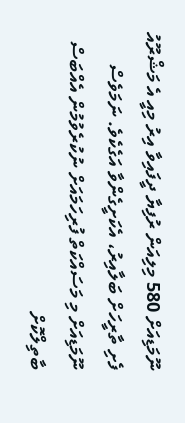ނޫމަޑިއަށް 580 މިލިއަން ރުފިޔާ ދީފައިވާ އިރު މިއީ އެ މަޝްރޫއު ފެށި ތާރީހަށް ބަލާއިރު، އެކަށީގެންވާ އަގެކެވެ. ނަމަވެސް ނޫމަޑިއަށް މި މަސައްކަތް ފުރިހަމައަށް ނުކުރެވުމުން އެއްބަސް ބާތިލްކޮށް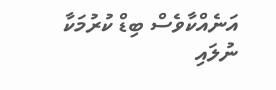އަނެއްކާވެސް ބިޑް ކުރުމަކާ ނުލައި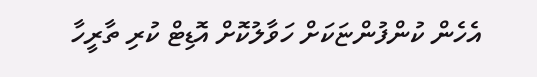އެހެން ކުންފުންޏަކަށް ހަވާލުކޮށް އޮޑިޓް ކުރި ތާރީހާ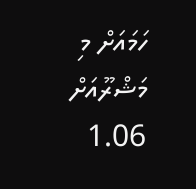ހަމައަށް މި މަޝްރޫއަށް 1.06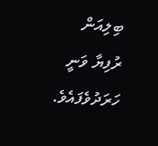ބިލިއަން ރުފިޔާ ވަނީ ހަރަދުވެފައެވެ.